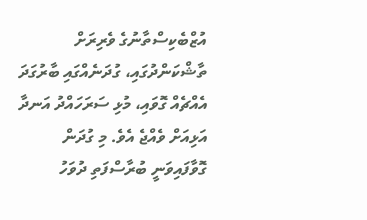އުޒްބެކިސްތާނުގެ ވެރިރަށް ތާޝްކަންދުގައި، ގުދަނެއްގައި ބާރުގަދަ އެއްޗެއް ގޮވައި، މުޅި ސަރަހައްދު އަނދާ އަޅިއަށް ވެއްޖެ އެވެ. މި ގުދަން ގޮވާފައިވަނީ ބުރާސްފަތި ދުވަހު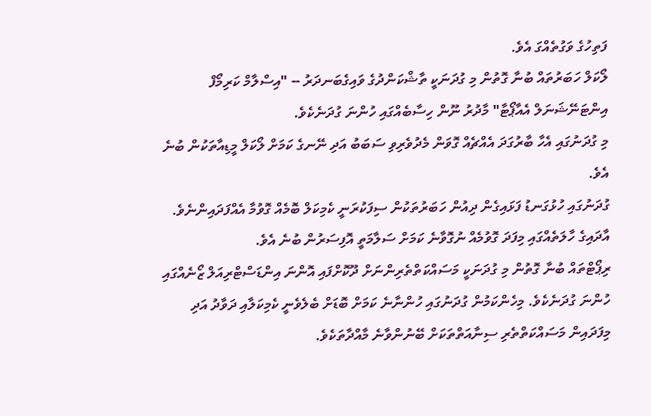ފަތިހުގެ ވަގުތެއްގަ އެވެ.
ލޯކަލް ހަބަރުތައް ބުނާ ގޮތުން މި ގުދަނަކީ ތާޝްކަންދުގެ ވައިގެބަނދަރު -- "އިސްލާމް ކަރިމޯފް އިންޓަނޭޝަނަލް އެއާޕޯޓާ" މާދުރު ނޫން ހިސާބެއްގައި ހުންނަ ގުދަނެކެވެ.
މި ގުދަނުގައި އެހާ ބާރުގަދަ އެއްޗެއް ގޮވަން މެދުވެރިވި ސަބަބު އަދި ނޭނގެ ކަމަށް ލޯކަލް މީޑިއާތަކުން ބުނެ އެވެ.
ގުދަނުގައި ހުޅުގަނޑު ފަޅައިގެން ދިއުން ހަބަރުތަކުން ސިފަކުރަނީ ކެމިކަލް ބޮމެއް ގޮވުމާ އެއްފަދައިންނެވެ. އާދައިގެ ހާލަތެއްގައި މިފަދަ ގޮވުމެއް ނުގޮވާނެ ކަމަށް ސަލާމަތީ އޮފިސަރުން ބުނެ އެވެ.
ރިޕޯޓްތައް ބުނާ ގޮތުން މި ގުދަނަކީ މަސައްކަތްތެރިންނަށް ދޫކޮށްފައި އޮންނަ އިންޑަސްޓްރިއަލް ޒޯނެއްގައި ހުންނަ ގުދަނެކެވެ. މިހެންކަމުން ގުދަނުގައި ހުންނާނެ ކަމަށް ބޮޑަށް ބެލެވެނީ ކެމިކަލާއި ދަވާދު އަދި މިފަދައިން މަސައްކަތްތެރި ސިނާއަތްތަކަށް ބޭނުންވާނެ މާއްދާތަކެވެ.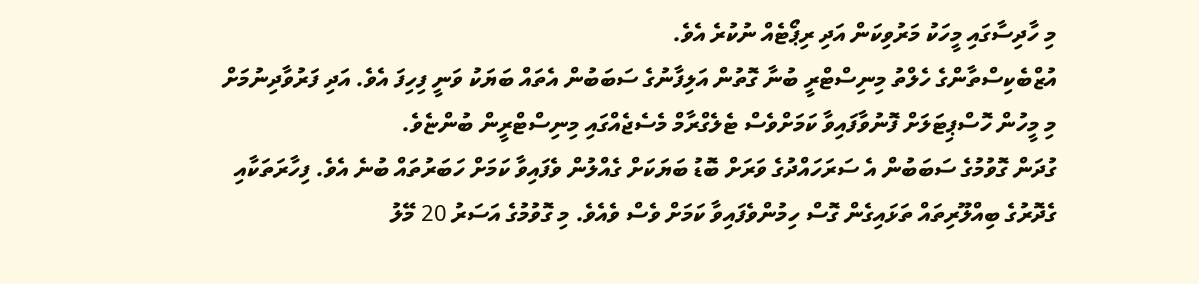މި ހާދިސާގައި މީހަކު މަރުވިކަން އަދި ރިޕޯޓެއް ނުކުރެ އެވެ.
އުޒްބެކިސްތާންގެ ހެލްތު މިނިސްޓްރީ ބުނާ ގޮތުން އަލިފާނުގެ ސަބަބުން އެތައް ބަޔަކު ވަނީ ފިހިފަ އެވެ. އަދި ފަރުވާދިނުމަށް މި މީހުން ހޮސްޕިޓަލަށް ފޮނުވާފައިވާ ކަމަށްވެސް ޓެލެގްރާމް މެސެޖެއްގައި މިނިސްޓްރީން ބުންޏެވެ.
ގުދަން ގޮވުމުގެ ސަބަބުން އެ ސަރަހައްދުގެ ވަރަށް ބޮޑު ބަޔަކަށް ގެއްލުން ވެފައިވާ ކަމަށް ހަބަރުތައް ބުނެ އެވެ. ފިހާރަތަކާއި ގެދޮރުގެ ބިއްލޫރިތައް ތަޅައިގެން ގޮސް ހިމުންވެފައިވާ ކަމަށް ވެސް ވެއެވެ. މި ގޮވުމުގެ އަސަރު 20 މޭލު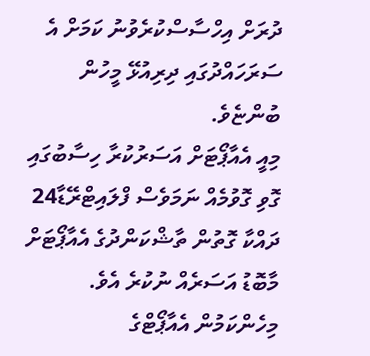ދުރަށް އިހްސާސްކުރެވުނު ކަމަށް އެ ސަރަހައްދުގައި ދިރިއުޅޭ މީހުން ބުންޏެވެ.
މިއީ އެއާޕޯޓަށް އަސަރުކުރާ ހިސާބުގައި ގޮވި ގޮވުމެއް ނަމަވެސް ފްލައިޓްރޭޑާ24 ދައްކާ ގޮތުން ތާޝްކަންދުގެ އެއާޕޯޓަށް މާބޮޑު އަސަރެއް ނުކުރެ އެވެ. މިހެންކަމުން އެއާޕޯޓްގެ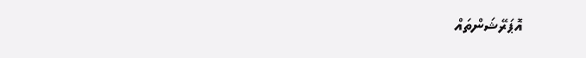އޮޕަރޭޝަންތައް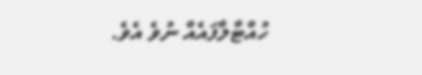ހުއްޓާލާފައެއް ނުވެ އެވެ.